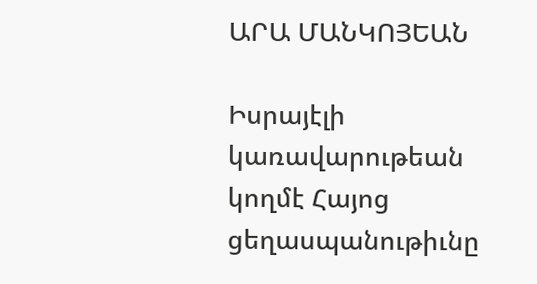ԱՐԱ ՄԱՆԿՈՅԵԱՆ

Իսրայէլի կառավարութեան կողմէ Հայոց ցեղասպանութիւնը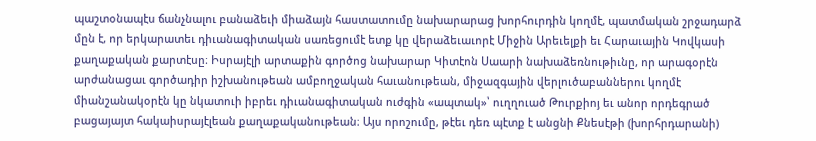պաշտօնապէս ճանչնալու բանաձեւի միաձայն հաստատումը նախարարաց խորհուրդին կողմէ, պատմական շրջադարձ մըն է, որ երկարատեւ դիւանագիտական սառեցումէ ետք կը վերաձեւաւորէ Միջին Արեւելքի եւ Հարաւային Կովկասի քաղաքական քարտէսը։ Իսրայէլի արտաքին գործոց նախարար Կիտէոն Սաարի նախաձեռնութիւնը, որ արագօրէն արժանացաւ գործադիր իշխանութեան ամբողջական հաւանութեան, միջազգային վերլուծաբաններու կողմէ միանշանակօրէն կը նկատուի իբրեւ դիւանագիտական ուժգին «ապտակ»՝ ուղղուած Թուրքիոյ եւ անոր որդեգրած բացայայտ հակաիսրայէլեան քաղաքականութեան։ Այս որոշումը, թէեւ դեռ պէտք է անցնի Քնեսէթի (խորհրդարանի)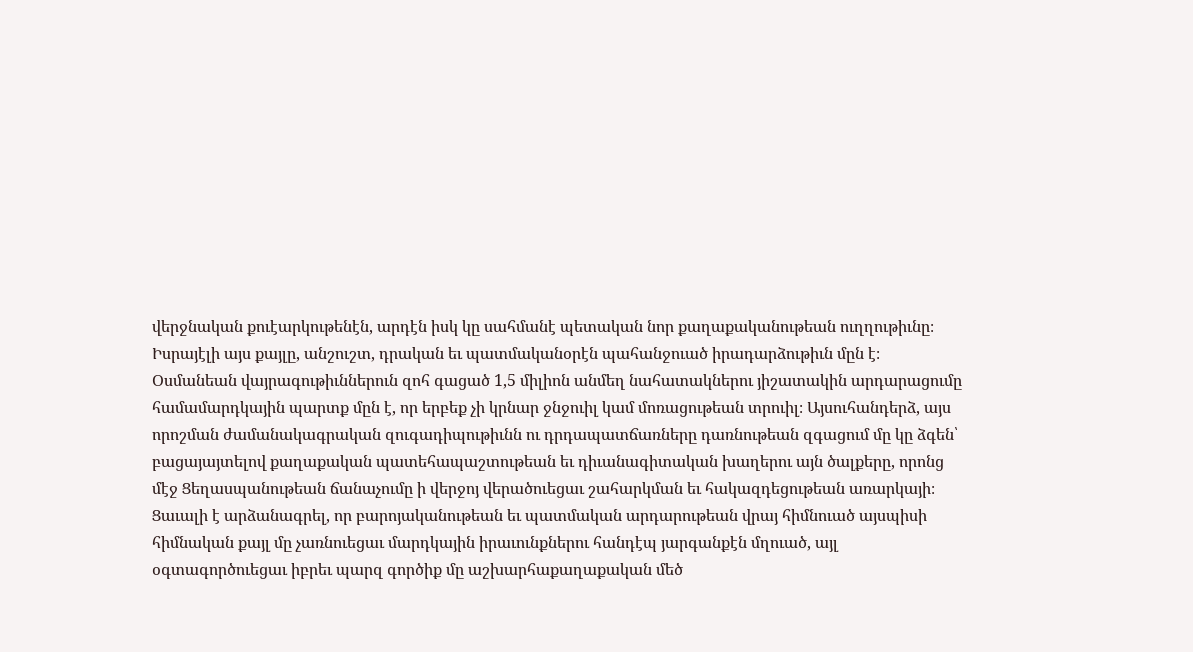վերջնական քուէարկութենէն, արդէն իսկ կը սահմանէ պետական նոր քաղաքականութեան ուղղութիւնը։
Իսրայէլի այս քայլը, անշուշտ, դրական եւ պատմականօրէն պահանջուած իրադարձութիւն մըն է։ Օսմանեան վայրագութիւններուն զոհ գացած 1,5 միլիոն անմեղ նահատակներու յիշատակին արդարացումը համամարդկային պարտք մըն է, որ երբեք չի կրնար ջնջուիլ կամ մոռացութեան տրուիլ։ Այսուհանդերձ, այս որոշման ժամանակագրական զուգադիպութիւնն ու դրդապատճառները դառնութեան զգացում մը կը ձգեն՝ բացայայտելով քաղաքական պատեհապաշտութեան եւ դիւանագիտական խաղերու այն ծալքերը, որոնց մէջ Ցեղասպանութեան ճանաչումը ի վերջոյ վերածուեցաւ շահարկման եւ հակազդեցութեան առարկայի։
Ցաւալի է արձանագրել, որ բարոյականութեան եւ պատմական արդարութեան վրայ հիմնուած այսպիսի հիմնական քայլ մը չառնուեցաւ մարդկային իրաւունքներու հանդէպ յարգանքէն մղուած, այլ օգտագործուեցաւ իբրեւ պարզ գործիք մը աշխարհաքաղաքական մեծ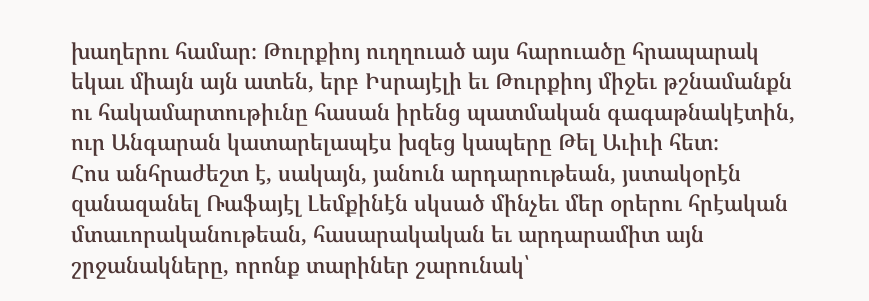խաղերու համար։ Թուրքիոյ ուղղուած այս հարուածը հրապարակ եկաւ միայն այն ատեն, երբ Իսրայէլի եւ Թուրքիոյ միջեւ թշնամանքն ու հակամարտութիւնը հասան իրենց պատմական գագաթնակէտին, ուր Անգարան կատարելապէս խզեց կապերը Թել Աւիւի հետ։
Հոս անհրաժեշտ է, սակայն, յանուն արդարութեան, յստակօրէն զանազանել Ռաֆայէլ Լեմքինէն սկսած մինչեւ մեր օրերու հրէական մտաւորականութեան, հասարակական եւ արդարամիտ այն շրջանակները, որոնք տարիներ շարունակ՝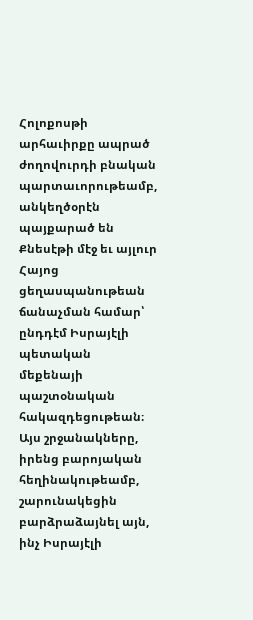Հոլոքոսթի արհաւիրքը ապրած ժողովուրդի բնական պարտաւորութեամբ, անկեղծօրէն պայքարած են Քնեսէթի մէջ եւ այլուր Հայոց ցեղասպանութեան ճանաչման համար՝ ընդդէմ Իսրայէլի պետական մեքենայի պաշտօնական հակազդեցութեան։ Այս շրջանակները, իրենց բարոյական հեղինակութեամբ, շարունակեցին բարձրաձայնել այն, ինչ Իսրայէլի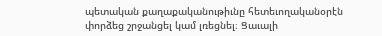պետական քաղաքականութիւնը հետեւողականօրէն փորձեց շրջանցել կամ լռեցնել։ Ցաւալի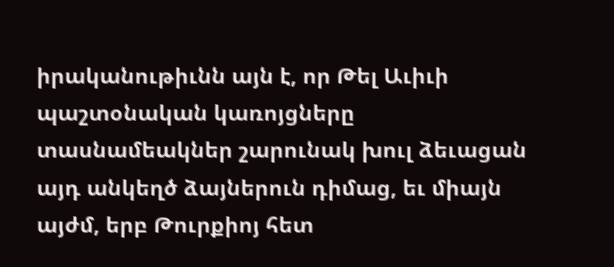իրականութիւնն այն է, որ Թել Աւիւի պաշտօնական կառոյցները տասնամեակներ շարունակ խուլ ձեւացան այդ անկեղծ ձայներուն դիմաց, եւ միայն այժմ, երբ Թուրքիոյ հետ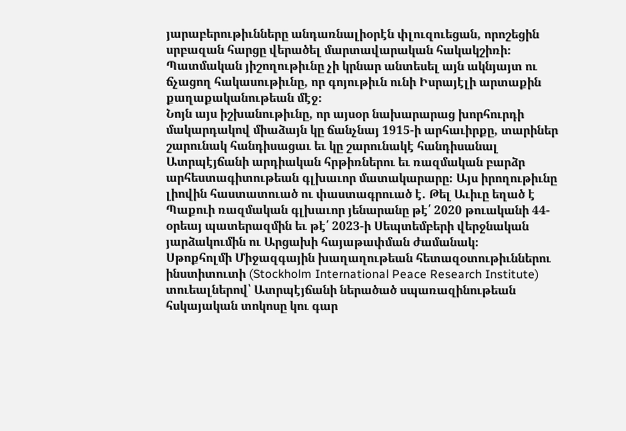յարաբերութիւնները անդառնալիօրէն փլուզուեցան, որոշեցին սրբազան հարցը վերածել մարտավարական հակակշիռի։
Պատմական յիշողութիւնը չի կրնար անտեսել այն ակնյայտ ու ճչացող հակասութիւնը, որ գոյութիւն ունի Իսրայէլի արտաքին քաղաքականութեան մէջ։
Նոյն այս իշխանութիւնը, որ այսօր նախարարաց խորհուրդի մակարդակով միաձայն կը ճանչնայ 1915-ի արհաւիրքը, տարիներ շարունակ հանդիսացաւ եւ կը շարունակէ հանդիսանալ Ատրպէյճանի արդիական հրթիռներու եւ ռազմական բարձր արհեստագիտութեան գլխաւոր մատակարարը։ Այս իրողութիւնը լիովին հաստատուած ու փաստագրուած է. Թել Աւիւը եղած է Պաքուի ռազմական գլխաւոր յենարանը թէ՛ 2020 թուականի 44-օրեայ պատերազմին եւ թէ՛ 2023-ի Սեպտեմբերի վերջնական յարձակումին ու Արցախի հայաթափման ժամանակ։
Սթոքհոլմի Միջազգային խաղաղութեան հետազօտութիւններու ինստիտուտի (Stockholm International Peace Research Institute) տուեալներով՝ Ատրպէյճանի ներածած սպառազինութեան հսկայական տոկոսը կու գար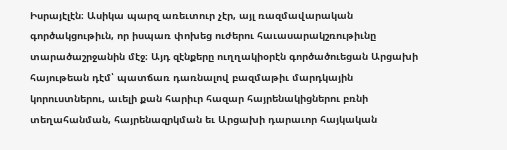Իսրայէլէն։ Ասիկա պարզ առեւտուր չէր, այլ ռազմավարական գործակցութիւն, որ իսպառ փոխեց ուժերու հաւասարակշռութիւնը տարածաշրջանին մէջ։ Այդ զէնքերը ուղղակիօրէն գործածուեցան Արցախի հայութեան դէմ՝ պատճառ դառնալով բազմաթիւ մարդկային կորուստներու, աւելի քան հարիւր հազար հայրենակիցներու բռնի տեղահանման, հայրենազրկման եւ Արցախի դարաւոր հայկական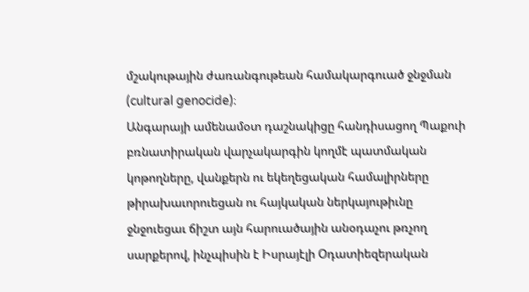մշակութային ժառանգութեան համակարգուած ջնջման (cultural genocide)։
Անգարայի ամենամօտ դաշնակիցը հանդիսացող Պաքուի բռնատիրական վարչակարգին կողմէ պատմական կոթողները, վանքերն ու եկեղեցական համալիրները թիրախաւորուեցան ու հայկական ներկայութիւնը ջնջուեցաւ ճիշտ այն հարուածային անօդաչու թռչող սարքերով, ինչպիսին է Իսրայէլի Օդատիեզերական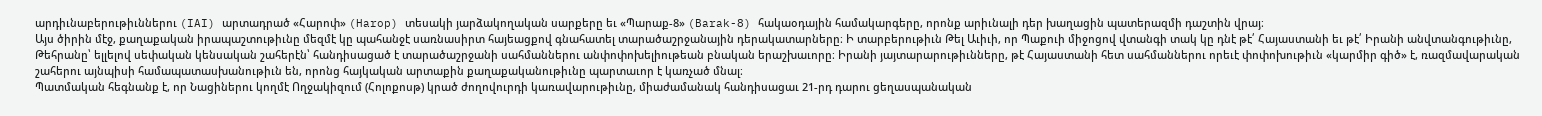արդիւնաբերութիւններու (IAI) արտադրած «Հարոփ» (Harop) տեսակի յարձակողական սարքերը եւ «Պարաք-8» (Barak-8) հակաօդային համակարգերը, որոնք արիւնալի դեր խաղացին պատերազմի դաշտին վրայ։
Այս ծիրին մէջ, քաղաքական իրապաշտութիւնը մեզմէ կը պահանջէ սառնասիրտ հայեացքով գնահատել տարածաշրջանային դերակատարները։ Ի տարբերութիւն Թել Աւիւի, որ Պաքուի միջոցով վտանգի տակ կը դնէ թէ՛ Հայաստանի եւ թէ՛ Իրանի անվտանգութիւնը, Թեհրանը՝ ելլելով սեփական կենսական շահերէն՝ հանդիսացած է տարածաշրջանի սահմաններու անփոփոխելիութեան բնական երաշխաւորը։ Իրանի յայտարարութիւնները, թէ Հայաստանի հետ սահմաններու որեւէ փոփոխութիւն «կարմիր գիծ» է, ռազմավարական շահերու այնպիսի համապատասխանութիւն են, որոնց հայկական արտաքին քաղաքականութիւնը պարտաւոր է կառչած մնալ։
Պատմական հեգնանք է, որ Նացիներու կողմէ Ողջակիզում (Հոլոքոսթ) կրած ժողովուրդի կառավարութիւնը, միաժամանակ հանդիսացաւ 21-րդ դարու ցեղասպանական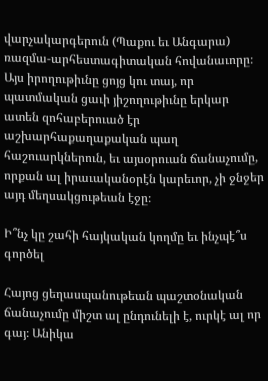վարչակարգերուն (Պաքու եւ Անգարա) ռազմա-արհեստագիտական հովանաւորը։ Այս իրողութիւնը ցոյց կու տայ, որ պատմական ցաւի յիշողութիւնը երկար ատեն զոհաբերուած էր աշխարհաքաղաքական պաղ հաշուարկներուն, եւ այսօրուան ճանաչումը, որքան ալ իրաւականօրէն կարեւոր, չի ջնջեր այդ մեղսակցութեան էջը։

Ի՞նչ կը շահի հայկական կողմը եւ ինչպէ՞ս գործել

Հայոց ցեղասպանութեան պաշտօնական ճանաչումը միշտ ալ ընդունելի է, ուրկէ ալ որ գայ։ Անիկա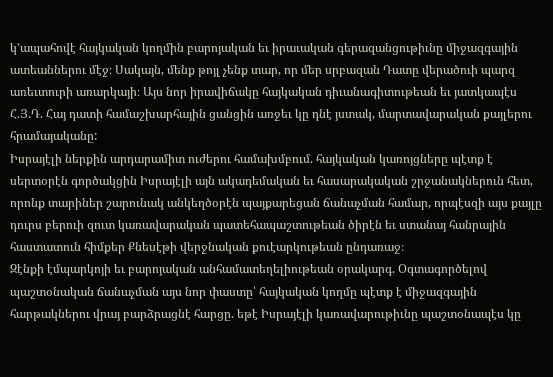կ՚ապահովէ հայկական կողմին բարոյական եւ իրաւական գերազանցութիւնը միջազգային ատեաններու մէջ։ Սակայն, մենք թոյլ չենք տար, որ մեր սրբազան Դատը վերածուի պարզ առեւտուրի առարկայի։ Այս նոր իրավիճակը հայկական դիւանագիտութեան եւ յատկապէս Հ.Յ.Դ. Հայ դատի համաշխարհային ցանցին առջեւ կը դնէ յստակ, մարտավարական քայլերու հրամայականը:
Իսրայէլի ներքին արդարամիտ ուժերու համախմբում. հայկական կառոյցները պէտք է սերտօրէն գործակցին Իսրայէլի այն ակադեմական եւ հասարակական շրջանակներուն հետ, որոնք տարիներ շարունակ անկեղծօրէն պայքարեցան ճանաչման համար, որպէսզի այս քայլը դուրս բերուի զուտ կառավարական պատեհապաշտութեան ծիրէն եւ ստանայ հանրային հաստատուն հիմքեր Քնեսէթի վերջնական քուէարկութեան ընդառաջ։
Զէնքի էմպարկոյի եւ բարոյական անհամատեղելիութեան օրակարգ. Օգտագործելով պաշտօնական ճանաչման այս նոր փաստը՝ հայկական կողմը պէտք է միջազգային հարթակներու վրայ բարձրացնէ հարցը. եթէ Իսրայէլի կառավարութիւնը պաշտօնապէս կը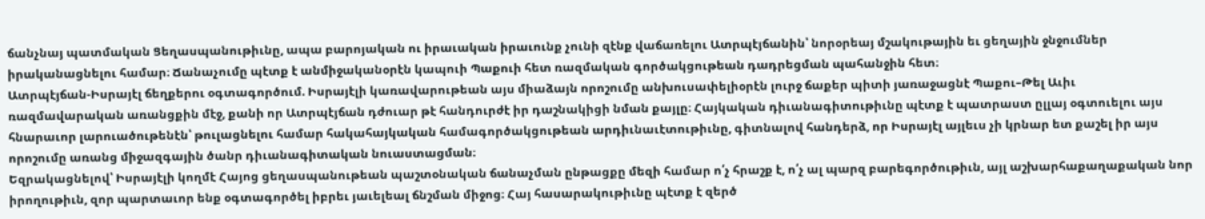ճանչնայ պատմական Ցեղասպանութիւնը, ապա բարոյական ու իրաւական իրաւունք չունի զէնք վաճառելու Ատրպէյճանին՝ նորօրեայ մշակութային եւ ցեղային ջնջումներ իրականացնելու համար։ Ճանաչումը պէտք է անմիջականօրէն կապուի Պաքուի հետ ռազմական գործակցութեան դադրեցման պահանջին հետ։
Ատրպէյճան-Իսրայէլ ճեղքերու օգտագործում. Իսրայէլի կառավարութեան այս միաձայն որոշումը անխուսափելիօրէն լուրջ ճաքեր պիտի յառաջացնէ Պաքու–Թել Աւիւ ռազմավարական առանցքին մէջ, քանի որ Ատրպէյճան դժուար թէ հանդուրժէ իր դաշնակիցի նման քայլը։ Հայկական դիւանագիտութիւնը պէտք է պատրաստ ըլլայ օգտուելու այս հնարաւոր լարուածութենէն՝ թուլացնելու համար հակահայկական համագործակցութեան արդիւնաւէտութիւնը, գիտնալով հանդերձ, որ Իսրայէլ այլեւս չի կրնար ետ քաշել իր այս որոշումը առանց միջազգային ծանր դիւանագիտական նուաստացման։
Եզրակացնելով՝ Իսրայէլի կողմէ Հայոց ցեղասպանութեան պաշտօնական ճանաչման ընթացքը մեզի համար ո՛չ հրաշք է, ո՛չ ալ պարզ բարեգործութիւն, այլ աշխարհաքաղաքական նոր իրողութիւն, զոր պարտաւոր ենք օգտագործել իբրեւ յաւելեալ ճնշման միջոց։ Հայ հասարակութիւնը պէտք է զերծ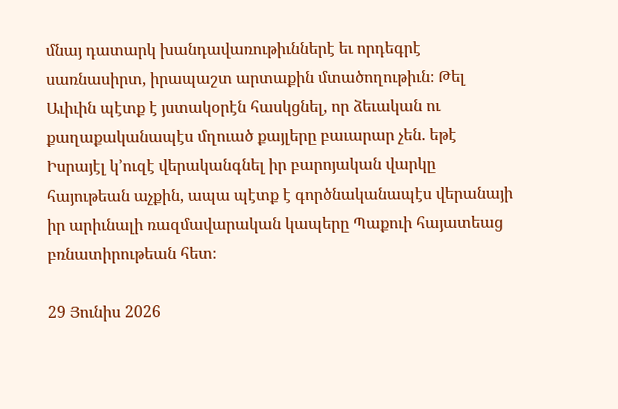մնայ դատարկ խանդավառութիւններէ եւ որդեգրէ սառնասիրտ, իրապաշտ արտաքին մտածողութիւն։ Թել Աւիւին պէտք է յստակօրէն հասկցնել, որ ձեւական ու քաղաքականապէս մղուած քայլերը բաւարար չեն. եթէ Իսրայէլ կ՚ուզէ վերականգնել իր բարոյական վարկը հայութեան աչքին, ապա պէտք է գործնականապէս վերանայի իր արիւնալի ռազմավարական կապերը Պաքուի հայատեաց բռնատիրութեան հետ։

29 Յունիս 2026